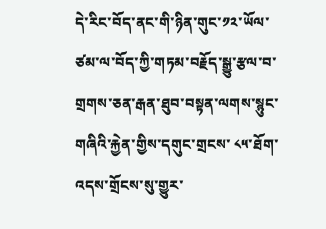དེ་རིང་བོད་ནང་གི་ཉིན་གུང་༡༢་ཡོལ་ཙམ་ལ་བོད་ཀྱི་གཏམ་བརྗོད་སྒྱུ་རྩལ་བ་གྲགས་ཅན་རྒན་ཐུབ་བསྟན་ལགས་སྙུང་གཞིའི་རྐྱེན་གྱིས་དགུང་གྲངས་ ༨༥་ཐོག་འདས་གྲོངས་སུ་གྱུར་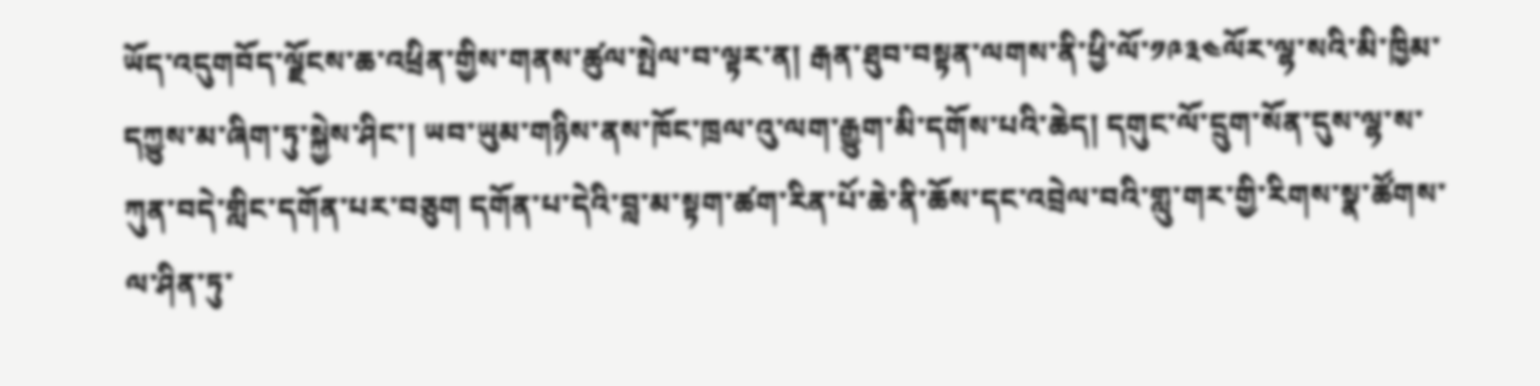ཡོད་འདུགབོད་ལྗོངས་ཆ་འཕྲིན་གྱིས་གནས་ཚུལ་སྤེལ་བ་ལྟར་ན། རྒན་ཐུབ་བསྟན་ལགས་ནི་ཕྱི་ལོ་༡༩༣༤ལོར་ལྷ་སའི་མི་ཁྱིམ་དཀྱུས་མ་ཞིག་ཏུ་སྐྱེས་ཤིང་། ཡབ་ཡུམ་གཉིས་ནས་ཁོང་ཁྲལ་འུ་ལག་རྒྱུག་མི་དགོས་པའི་ཆེད། དགུང་ལོ་དྲུག་སོན་དུས་ལྷ་ས་ཀུན་བདེ་གླིང་དགོན་པར་བཅུག དགོན་པ་དེའི་བླ་མ་སྟག་ཚག་རིན་པོ་ཆེ་ནི་ཆོས་དང་འབྲེལ་བའི་གླུ་གར་གྱི་རིགས་སྣ་ཚོགས་ལ་ཤིན་ཏུ་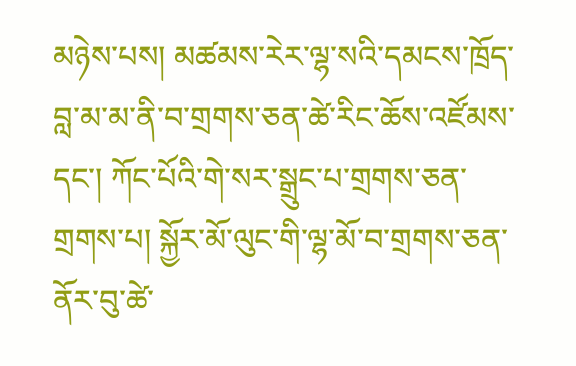མཉེས་པས། མཚམས་རེར་ལྷ་སའི་དམངས་ཁྲོད་བླ་མ་མ་ནི་བ་གྲགས་ཅན་ཚེ་རིང་ཆོས་འཛོམས་དང་། ཀོང་པོའི་གེ་སར་སྒྲུང་པ་གྲགས་ཅན་གྲགས་པ། སྐྱོར་མོ་ལུང་གི་ལྷ་མོ་བ་གྲགས་ཅན་ནོར་བུ་ཚེ་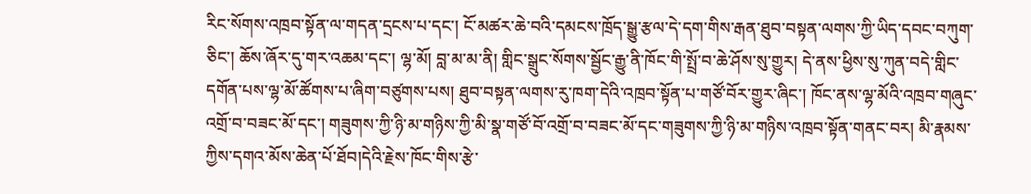རིང་སོགས་འཁྲབ་སྟོན་ལ་གདན་དྲངས་པ་དང་། ངོ་མཚར་ཆེ་བའི་དམངས་ཁྲོད་སྒྱུ་རྩལ་དེ་དག་གིས་རྒན་ཐུབ་བསྟན་ལགས་ཀྱི་ཡིད་དབང་བཀུག་ཅིང་། ཆོས་ཞོར་དུ་གར་འཆམ་དང་། ལྷ་མོ། བླ་མ་མ་ནི། གླིང་སྒྲུང་སོགས་སྦྱོང་རྒྱུ་ནི་ཁོང་གི་སྤྲོ་བ་ཆེ་ཤོས་སུ་གྱུར། དེ་ནས་ཕྱིས་སུ་ཀུན་བདེ་གླིང་དགོན་པས་ལྷ་མོ་ཚོགས་པ་ཞིག་བཙུགས་པས། ཐུབ་བསྟན་ལགས་རུ་ཁག་དེའི་འཁྲབ་སྟོན་པ་གཙོ་བོར་གྱུར་ཞིང་། ཁོང་ནས་ལྷ་མོའི་འཁྲབ་གཞུང་འགྲོ་བ་བཟང་མོ་དང་། གཟུགས་ཀྱི་ཉི་མ་གཉིས་ཀྱི་མི་སྣ་གཙོ་བོ་འགྲོ་བ་བཟང་མོ་དང་གཟུགས་ཀྱི་ཉི་མ་གཉིས་འཁྲབ་སྟོན་གནང་བར། མི་རྣམས་ཀྱིས་དགའ་མོས་ཆེན་པོ་ཐོབ།དེའི་རྗེས་ཁོང་གིས་རྩེ་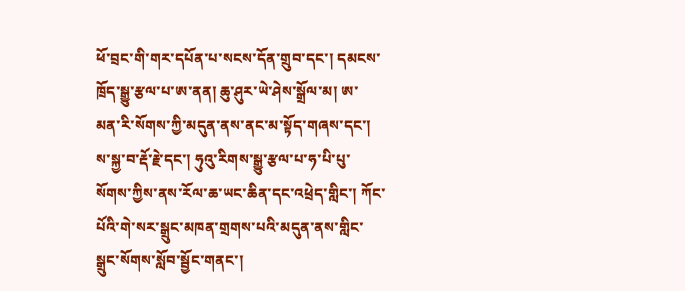ཕོ་བྲང་གི་གར་དཔོན་པ་སངས་དོན་གྲུབ་དང་། དམངས་ཁྲོད་སྒྱུ་རྩལ་པ་ཨ་ནན། ཆུ་ཤུར་ཡེ་ཤེས་སྒྲོལ་མ། ཨ་མན་རི་སོགས་ཀྱི་མདུན་ནས་ནང་མ་སྟོད་གཞས་དང་། ས་སྐྱ་བ་རྡོ་རྗེ་དང་། ཧུའུ་རིགས་སྒྱུ་རྩལ་པ་ཧ་པི་པུ་སོགས་ཀྱིས་ནས་རོལ་ཆ་ཡང་ཆིན་དང་འཕྲེད་གླིང་། ཀོང་པོའི་གེ་སར་སྒྲུང་མཁན་གྲགས་པའི་མདུན་ནས་གླིང་སྒྲུང་སོགས་སློབ་སྦྱོང་གནང་།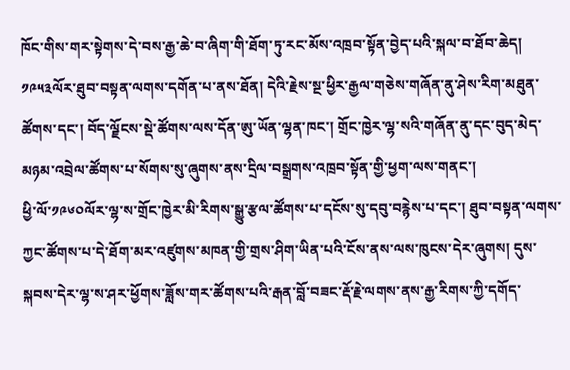ཁོང་གིས་གར་སྟེགས་དེ་བས་རྒྱ་ཆེ་བ་ཞིག་གི་ཐོག་ཏུ་རང་མོས་འཁྲབ་སྟོན་བྱེད་པའི་སྐལ་བ་ཐོབ་ཆེད། ༡༩༥༣ལོར་ཐུབ་བསྟན་ལགས་དགོན་པ་ནས་ཐོན། དེའི་རྗེས་སྔ་ཕྱིར་རྒྱལ་གཅེས་གཞོན་ནུ་ཤེས་རིག་མཐུན་ཚོགས་དང་། བོད་ལྗོངས་སྡེ་ཚོགས་ལས་དོན་ཨུ་ཡོན་ལྷན་ཁང་། གྲོང་ཁྱེར་ལྷ་སའི་གཞོན་ནུ་དང་བུད་མེད་མཉམ་འབྲེལ་ཚོགས་པ་སོགས་སུ་ཞུགས་ནས་དྲིལ་བསྒྲགས་འཁྲབ་སྟོན་གྱི་ཕྱག་ལས་གནང་།
ཕྱི་ལོ་༡༩༦༠ལོར་ལྷ་ས་གྲོང་ཁྱེར་མི་རིགས་སྒྱུ་རྩལ་ཚོགས་པ་དངོས་སུ་དབུ་བརྙེས་པ་དང་། ཐུབ་བསྟན་ལགས་ཀྱང་ཚོགས་པ་དེ་ཐོག་མར་འཛུགས་མཁན་གྱི་གྲས་ཤིག་ཡིན་པའི་ངོས་ནས་ལས་ཁུངས་དེར་ཞུགས། དུས་སྐབས་དེར་ལྷ་ས་ཤར་ཕྱོགས་ཟློས་གར་ཚོགས་པའི་རྒན་བློ་བཟང་རྡོ་རྗེ་ལགས་ནས་རྒྱ་རིགས་ཀྱི་དགོད་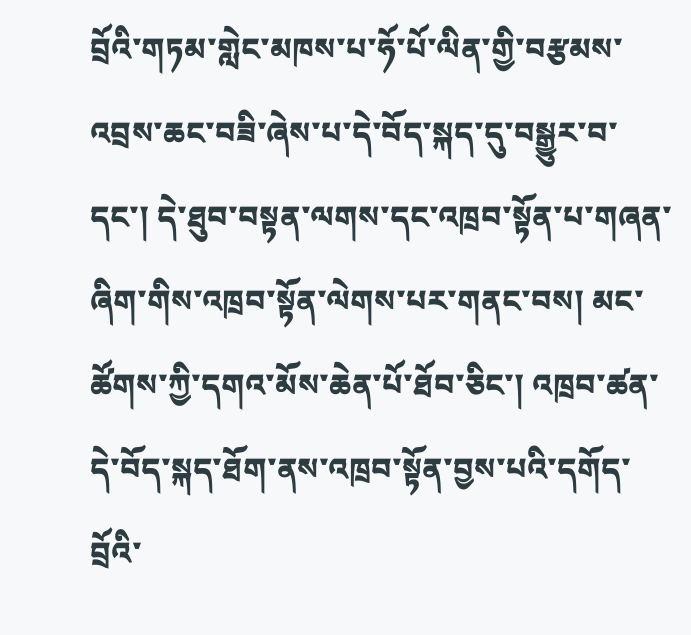བྲོའི་གཏམ་གླེང་མཁས་པ་ཧོ་པོ་ལིན་གྱི་བརྩམས་འབྲས་ཆང་བཟི་ཞེས་པ་དེ་བོད་སྐད་དུ་བསྒྱུར་བ་དང་། དེ་ཐུབ་བསྟན་ལགས་དང་འཁྲབ་སྟོན་པ་གཞན་ཞིག་གིས་འཁྲབ་སྟོན་ལེགས་པར་གནང་བས། མང་ཚོགས་ཀྱི་དགའ་མོས་ཆེན་པོ་ཐོབ་ཅིང་། འཁྲབ་ཚན་དེ་བོད་སྐད་ཐོག་ནས་འཁྲབ་སྟོན་བྱས་པའི་དགོད་བྲོའི་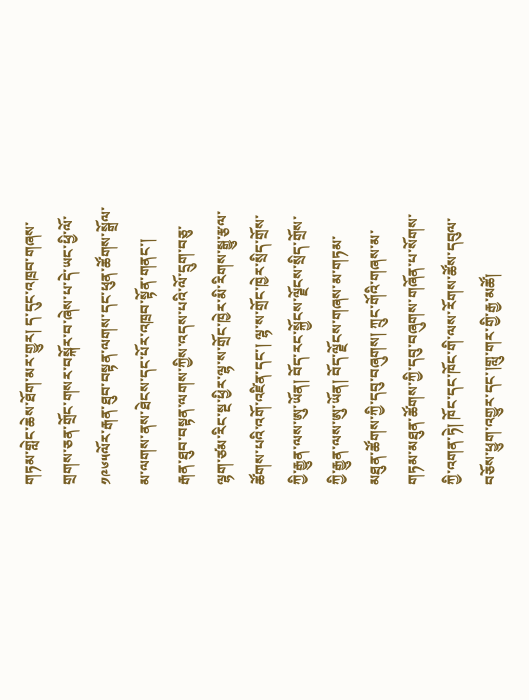གཏམ་གླེང་ཆེས་ཐོག་མར་གྱུར། ད་དུང་འཁྲབ་གཞས་གྲགས་ཅན་གྲོང་གསར་བསྐོར་བ་ཞེས་པ་དེ་ཡང་ཕྱི་ལོ་༡༩༦༥ལོར་རྒན་ཐུབ་བསྟན་ལགས་དང་ཕུན་ཚོགས་སྒྲོལ་མ་ལགས་ནས་ཐེངས་དང་པོར་འཁྲབ་སྟོན་གནང་།
རྒན་ཐུབ་བསྟན་ལགས་ཀྱིས་འདས་པའི་ལོ་དྲུག་བཅུ་ལྷག་ཙམ་རིང་སྔ་ཕྱིར་ལྷ་ས་གྲོང་ཁྱེར་མི་རིགས་སྒྱུ་རྩལ་ཚོགས་པའི་འགོ་འཛིན་དང་། ལྷ་ས་གྲོང་ཁྱེར་སྲིད་གྲོས་ཀྱི་རྒྱུན་ལས་ཨུ་ཡོན། བོད་རང་སྐྱོངས་ལྗོངས་སྲིད་གྲོས་ཀྱི་རྒྱུན་ལས་ཨུ་ཡོན། བོད་ལྗོངས་གཞས་མ་གཏམ་མཐུན་ཚོགས་ཀྱི་དབུ་བཞུགས། ཀྲུང་གོའི་གཞས་མ་གཏམ་མཐུན་ཚོགས་ཀྱི་དབུ་བཞུགས་གཞོན་པ་སོགས་ཀྱི་འགན་ཏེ། ཁོང་དང་ཁོང་གི་ལས་རོགས་ཚོས་དབུལ་བཅོས་ཕྱུག་འགྱུར་དང་།གླུ་གར་གྱི་རྒྱ་མཚོ།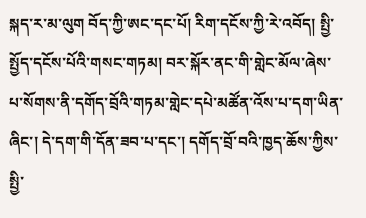སྐད་ར་མ་ལུག བོད་ཀྱི་ཨང་དང་པོ། རིག་དངོས་ཀྱི་རེ་འབོད། སྤྱི་སྤྱོད་དངོས་པོའི་གསང་གཏམ། བར་སྐོར་ནང་གི་གླེང་མོལ་ཞེས་པ་སོགས་ནི་དགོད་བྲོའི་གཏམ་གླེང་དཔེ་མཚོན་འོས་པ་དག་ཡིན་ཞིང་། དེ་དག་གི་དོན་ཟབ་པ་དང་། དགོད་བྲོ་བའི་ཁྱད་ཆོས་ཀྱིས་སྤྱི་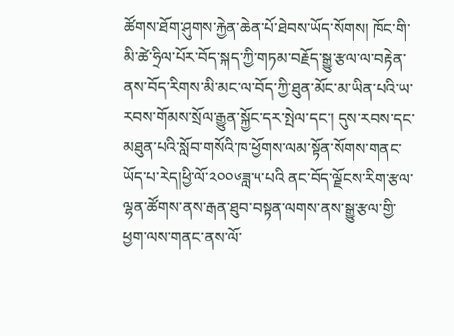ཚོགས་ཐོག་ཤུགས་རྐྱེན་ཆེན་པོ་ཐེབས་ཡོད་སོགས། ཁོང་གི་མི་ཚེ་ཧྲིལ་པོར་བོད་སྐད་ཀྱི་གཏམ་བརྗོད་སྒྱུ་རྩལ་ལ་བརྟེན་ནས་བོད་རིགས་མི་མང་ལ་བོད་ཀྱི་ཐུན་མོང་མ་ཡིན་པའི་ཡ་རབས་གོམས་སྲོལ་རྒྱུན་སྐྱོང་དར་སྤེལ་དང་། དུས་རབས་དང་མཐུན་པའི་སློབ་གསོའི་ཁ་ཕྱོགས་ལམ་སྟོན་སོགས་གནང་ཡོད་པ་རེད།ཕྱི་ལོ་༢༠༠༦ཟླ་༥་པའི ནང་བོད་ལྗོངས་རིག་རྩལ་ལྷན་ཚོགས་ནས་རྒན་ཐུབ་བསྟན་ལགས་ནས་སྒྱུ་རྩལ་གྱི་ཕྱག་ལས་གནང་ནས་ལོ་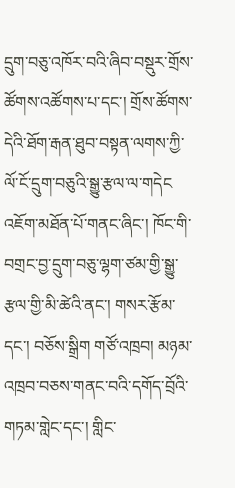དྲུག་བཅུ་འཁོར་བའི་ཞིབ་བསྡུར་གྲོས་ཚོགས་འཚོགས་པ་དང་། གྲོས་ཚོགས་དེའི་ཐོག་རྒན་ཐུབ་བསྟན་ལགས་ཀྱི་ལོ་ངོ་དྲུག་བཅུའི་སྒྱུ་རྩལ་ལ་གདེང འཇོག་མཐོན་པོ་གནང་ཞིང་། ཁོང་གི་བགྲང་བྱ་དྲུག་བཅུ་ལྷག་ཙམ་གྱི་སྒྱུ་རྩལ་གྱི་མི་ཚེའི་ནང་། གསར་རྩོམ་དང་། བཅོས་སྒྲིག གཙོ་འཁྲབ། མཉམ་འཁྲབ་བཅས་གནང་བའི་དགོད་བྲོའི་གཏམ་གླེང་དང་། གླིང་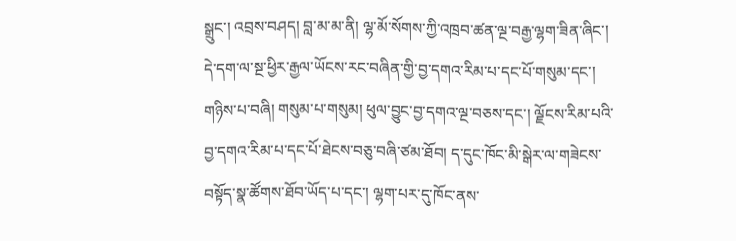སྒྲུང་། འབྲས་བཤད། བླ་མ་མ་ནི། ལྷ་མོ་སོགས་ཀྱི་འཁྲབ་ཚན་ལྔ་བརྒྱ་ལྷག་ཟིན་ཞིང་། དེ་དག་ལ་སྔ་ཕྱིར་རྒྱལ་ཡོངས་རང་བཞིན་གྱི་བྱ་དགའ་རིམ་པ་དང་པོ་གསུམ་དང་། གཉིས་པ་བཞི། གསུམ་པ་གསུམ། ཕུལ་བྱུང་བྱ་དགའ་ལྔ་བཅས་དང་། ལྗོངས་རིམ་པའི་བྱ་དགའ་རིམ་པ་དང་པོ་ཐེངས་བཅུ་བཞི་ཙམ་ཐོབ། ད་དུང་ཁོང་མི་སྒེར་ལ་གཟེངས་བསྟོད་སྣ་ཚོགས་ཐོབ་ཡོད་པ་དང་། ལྷག་པར་དུ་ཁོང་ནས་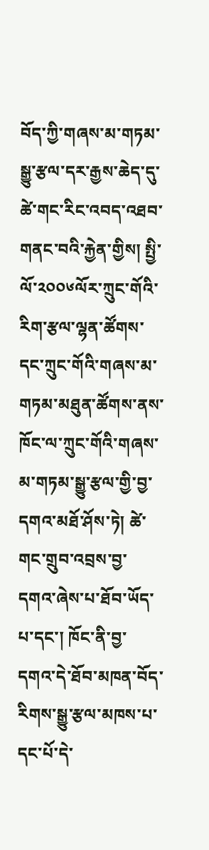བོད་ཀྱི་གཞས་མ་གཏམ་སྒྱུ་རྩལ་དར་རྒྱས་ཆེད་དུ་ཚེ་གང་རིང་འབད་འཐབ་གནང་བའི་རྐྱེན་གྱིས། སྤྱི་ལོ་༢༠༠༦ལོར་ཀྲུང་གོའི་རིག་རྩལ་ལྷན་ཚོགས་དང་ཀྲུང་གོའི་གཞས་མ་གཏམ་མཐུན་ཚོགས་ནས་ཁོང་ལ་ཀྲུང་གོའི་གཞས་མ་གཏམ་སྒྱུ་རྩལ་གྱི་བྱ་དགའ་མཐོ་ཤོས་ཏེ། ཚེ་གང་གྲུབ་འབྲས་བྱ་དགའ་ཞེས་པ་ཐོབ་ཡོད་པ་དང་། ཁོང་ནི་བྱ་དགའ་དེ་ཐོབ་མཁན་བོད་རིགས་སྒྱུ་རྩལ་མཁས་པ་དང་པོ་དེ་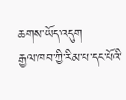ཆགས་ཡོད་འདུག
རྒྱལ་ཁབ་ཀྱི་རིམ་པ་དང་པོའི་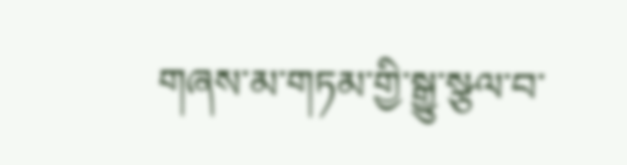གཞས་མ་གཏམ་གྱི་སྒྱུ་སྩལ་བ་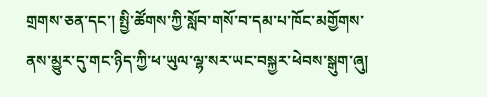གྲགས་ཅན་དང་། སྤྱི་ཚོགས་ཀྱི་སློབ་གསོ་བ་དམ་པ་ཁོང་མགྱོགས་ནས་མྱུར་དུ་གང་ཉིད་ཀྱི་ཕ་ཡུལ་ལྷ་སར་ཡང་བསྐྱར་ཕེབས་སྒུག་ཞུ།